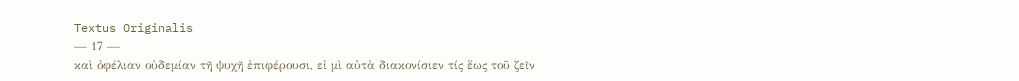Textus Originalis
— 17 —
καὶ ὀφέλιαν οὐδεμίαν τῆ ψυχῆ ἐπιφέρουσι, εἰ μὶ αὐτὰ διακονίσιεν τίς ἕως τοῦ ζεῖν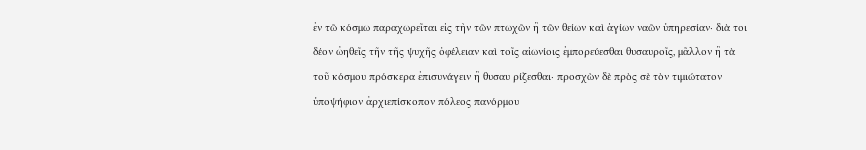ἐν τῶ κόσμω παραχωρεῖται εἰς τὴν τῶν πτωχῶν ἢ τῶν θείων καὶ ἁγίων ναῶν ὑπηρεσίαν· διὰ τοι δέον ὠηθεῖς τῆν τῆς ψυχῆς ὀφέλειαν καὶ τοῖς αἰωνίοις ἐμπορεύεσθαι θυσαυροῖς, μᾶλλον ἢ τὰ τοῦ κόσμου πρόσκερα ἐπισυνάγειν ἢ θυσαυ ρίζεσθαι· προσχὼν δὲ πρὸς σὲ τὸν τιμιώτατον ὑποψήφιον ἀρχιεπίσκοπον πόλεος πανόρμου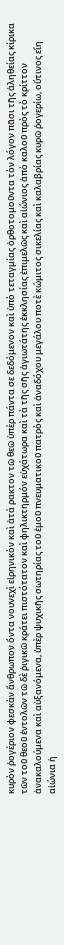κυρὸν ῥογέριον φεσκὰν ἄνθρωπον ὄντα νουνεχὶ εἰρηνικὸν καὶ ἀτά ρακτον τῶ θεῶ ὑπὲρ πάντα σε δεδόμενον καὶ ὑπὸ τεταγμίας ὀρθοτομοῦντα τὸν λόγον πᾶσι τῆς ἀληθείας κίρικα τῶν τοῦ θεοῦ ἐντολῶν τῶ δὲ ῥιγικῶ κράτει πιστότατον καὶ φηλικτηρμόν εὐχάτωρα καὶ τὰ τῆς σῆς ἁγιωτάτης ἐκκλησίας ἐπιμελῶς καὶ αἰώνιος ἀπὸ καλοῦ πρὸς τὸ κρίττον ἀνακαλούμενα καὶ αὐξανόμενα, ὑπὲρ ψυχικῆς σωτηρίας τοῦ ἐμοῦ πνευματικοῦ πατρὸς καὶ ἀναδόχου μεγάλου ποτὲ κώμιτος σικελίας καὶ καλαβρίας κυρῶ ῥογερίω, οὕτινος εἴη αἰώνια ἡ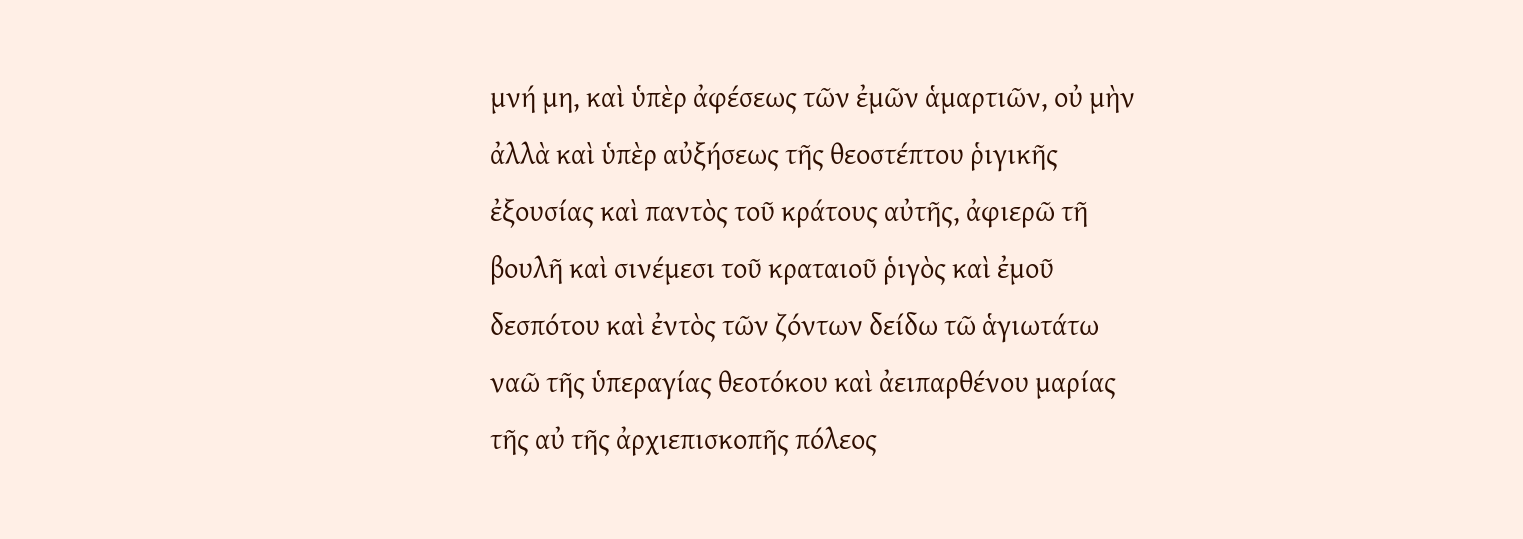μνή μη, καὶ ὑπὲρ ἀφέσεως τῶν ἐμῶν ἁμαρτιῶν, οὐ μὴν ἀλλὰ καὶ ὑπὲρ αὐξήσεως τῆς θεοστέπτου ῥιγικῆς ἐξουσίας καὶ παντὸς τοῦ κράτους αὐτῆς, ἀφιερῶ τῆ βουλῆ καὶ σινέμεσι τοῦ κραταιοῦ ῥιγὸς καὶ ἐμοῦ δεσπότου καὶ ἐντὸς τῶν ζόντων δείδω τῶ ἁγιωτάτω ναῶ τῆς ὑπεραγίας θεοτόκου καὶ ἀειπαρθένου μαρίας τῆς αὐ τῆς ἀρχιεπισκοπῆς πόλεος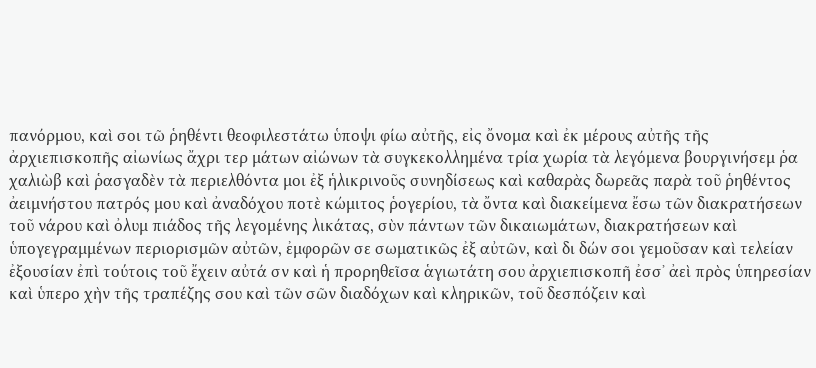πανόρμου, καὶ σοι τῶ ῥηθέντι θεοφιλεστάτω ὑποψι φίω αὐτῆς, εἰς ὄνομα καὶ ἐκ μέρους αὐτῆς τῆς ἀρχιεπισκοπῆς αἰωνίως ἄχρι τερ μάτων αἰώνων τὰ συγκεκολλημένα τρία χωρία τὰ λεγόμενα βουργινήσεμ ῥα χαλιὼβ καὶ ῥασγαδὲν τὰ περιελθόντα μοι ἐξ ἡλικρινοῦς συνηδίσεως καὶ καθαρὰς δωρεᾶς παρὰ τοῦ ῥηθέντος ἀειμνήστου πατρός μου καὶ ἀναδόχου ποτὲ κώμιτος ῥογερίου, τὰ ὄντα καὶ διακείμενα ἔσω τῶν διακρατήσεων τοῦ νάρου καὶ ὀλυμ πιάδος τῆς λεγομένης λικάτας, σὺν πάντων τῶν δικαιωμάτων, διακρατήσεων καὶ ὑπογεγραμμένων περιορισμῶν αὐτῶν, ἐμφορῶν σε σωματικῶς ἐξ αὐτῶν, καὶ δι δών σοι γεμοῦσαν καὶ τελείαν ἐξουσίαν ἐπὶ τούτοις τοῦ ἔχειν αὐτά σν καὶ ἡ προρηθεῖσα ἁγιωτάτη σου ἀρχιεπισκοπῆ ἐσσʼ ἀεὶ πρὸς ὑπηρεσίαν καὶ ὑπερο χὴν τῆς τραπέζης σου καὶ τῶν σῶν διαδόχων καὶ κληρικῶν, τοῦ δεσπόζειν καὶ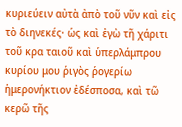κυριεύειν αὐτὰ ἀπὸ τοῦ νῦν καὶ εἰς τὸ διηνεκές· ὡς καὶ ἐγὼ τῆ χάριτι τοῦ κρα ταιοῦ καὶ ὑπερλάμπρου κυρίου μου ῥιγὸς ῥογερίω ἡμερονήκτιον ἐδέσποσα, καὶ τῶ κερῶ τῆς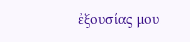ἐξουσίας μου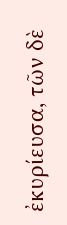ἐκυρίευσα, τῶν δὲ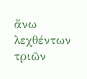ἄνω λεχθέντων τριῶν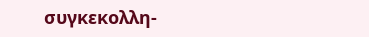συγκεκολλη-